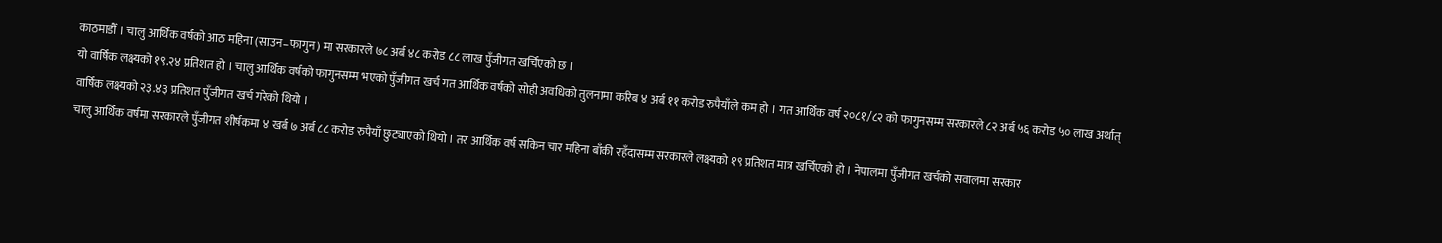काठमाडौँ । चालु आर्थिक वर्षको आठ महिना (साउन–फागुन) मा सरकारले ७८ अर्ब ४८ करोड ८८ लाख पुँजीगत खर्चिएको छ ।
यो वार्षिक लक्ष्यको १९.२४ प्रतिशत हो । चालु आर्थिक वर्षको फागुनसम्म भएको पुँजीगत खर्च गत आर्थिक वर्षको सोही अवधिको तुलनामा करिब ४ अर्ब ११ करोड रुपैयाँले कम हो । गत आर्थिक वर्ष २०८१/८२ को फागुनसम्म सरकारले ८२ अर्ब ५६ करोड ५० लाख अर्थात् वार्षिक लक्ष्यको २३.४३ प्रतिशत पुँजीगत खर्च गरेको थियो ।
चालु आर्थिक वर्षमा सरकारले पुँजीगत शीर्षकमा ४ खर्ब ७ अर्ब ८८ करोड रुपैयाँ छुट्याएको थियो । तर आर्थिक वर्ष सकिन चार महिना बाँकी रहँदासम्म सरकारले लक्ष्यको १९ प्रतिशत मात्र खर्चिएको हो । नेपालमा पुँजीगत खर्चको सवालमा सरकार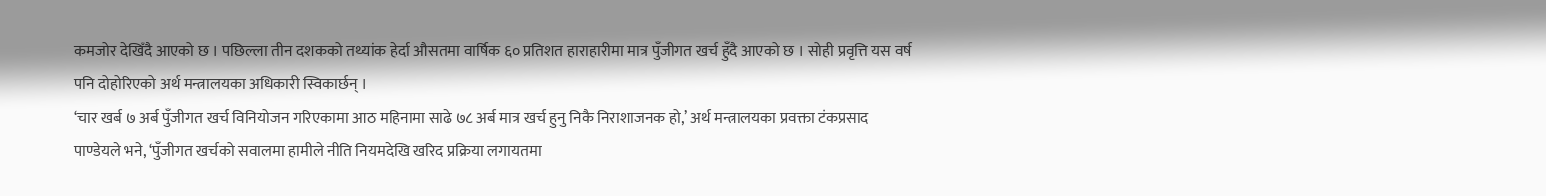कमजोर देखिँदै आएको छ । पछिल्ला तीन दशकको तथ्यांक हेर्दा औसतमा वार्षिक ६० प्रतिशत हाराहारीमा मात्र पुँजीगत खर्च हुँदै आएको छ । सोही प्रवृत्ति यस वर्ष पनि दोहोरिएको अर्थ मन्त्रालयका अधिकारी स्विकार्छन् ।
‘चार खर्ब ७ अर्ब पुँजीगत खर्च विनियोजन गरिएकामा आठ महिनामा साढे ७८ अर्ब मात्र खर्च हुनु निकै निराशाजनक हो,’ अर्थ मन्त्रालयका प्रवक्ता टंकप्रसाद पाण्डेयले भने, ‘पुँजीगत खर्चको सवालमा हामीले नीति नियमदेखि खरिद प्रक्रिया लगायतमा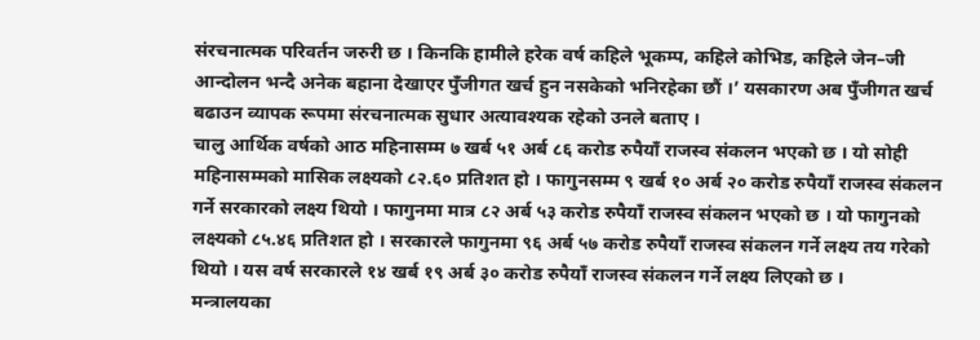संरचनात्मक परिवर्तन जरुरी छ । किनकि हामीले हरेक वर्ष कहिले भूकम्प, कहिले कोभिड, कहिले जेन–जी आन्दोलन भन्दै अनेक बहाना देखाएर पुँजीगत खर्च हुन नसकेको भनिरहेका छौं ।’ यसकारण अब पुँजीगत खर्च बढाउन व्यापक रूपमा संरचनात्मक सुधार अत्यावश्यक रहेको उनले बताए ।
चालु आर्थिक वर्षको आठ महिनासम्म ७ खर्ब ५१ अर्ब ८६ करोड रुपैयाँ राजस्व संकलन भएको छ । यो सोही महिनासम्मको मासिक लक्ष्यको ८२.६० प्रतिशत हो । फागुनसम्म ९ खर्ब १० अर्ब २० करोड रुपैयाँ राजस्व संकलन गर्ने सरकारको लक्ष्य थियो । फागुनमा मात्र ८२ अर्ब ५३ करोड रुपैयाँ राजस्व संकलन भएको छ । यो फागुनको लक्ष्यको ८५.४६ प्रतिशत हो । सरकारले फागुनमा ९६ अर्ब ५७ करोड रुपैयाँ राजस्व संकलन गर्ने लक्ष्य तय गरेको थियो । यस वर्ष सरकारले १४ खर्ब १९ अर्ब ३० करोड रुपैयाँ राजस्व संकलन गर्ने लक्ष्य लिएको छ ।
मन्त्रालयका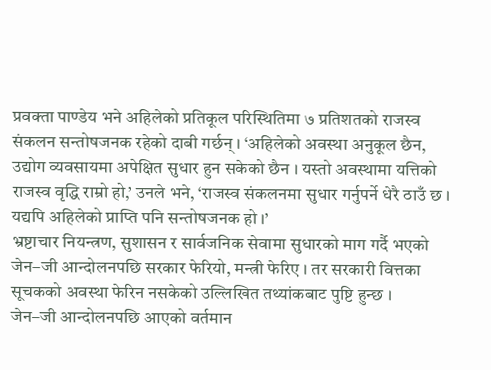प्रवक्ता पाण्डेय भने अहिलेको प्रतिकूल परिस्थितिमा ७ प्रतिशतको राजस्व संकलन सन्तोषजनक रहेको दाबी गर्छन् । ‘अहिलेको अवस्था अनुकूल छैन, उद्योग व्यवसायमा अपेक्षित सुधार हुन सकेको छैन । यस्तो अवस्थामा यत्तिको राजस्व वृद्धि राम्रो हो,’ उनले भने, ‘राजस्व संकलनमा सुधार गर्नुपर्ने धेरै ठाउँ छ । यद्यपि अहिलेको प्राप्ति पनि सन्तोषजनक हो ।’
भ्रष्टाचार नियन्त्रण, सुशासन र सार्वजनिक सेवामा सुधारको माग गर्दै भएको जेन–जी आन्दोलनपछि सरकार फेरियो, मन्त्री फेरिए । तर सरकारी वित्तका सूचकको अवस्था फेरिन नसकेको उल्लिखित तथ्यांकबाट पुष्टि हुन्छ ।
जेन–जी आन्दोलनपछि आएको वर्तमान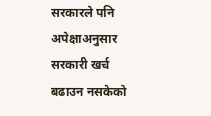सरकारले पनि अपेक्षाअनुसार सरकारी खर्च बढाउन नसकेको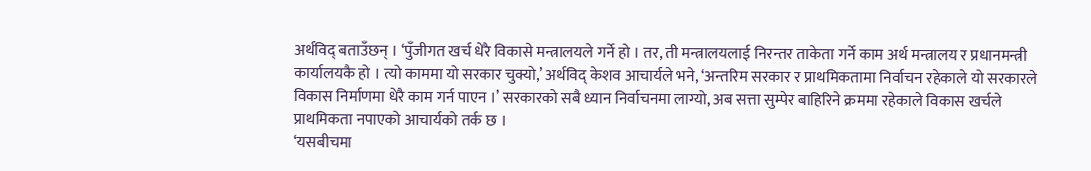अर्थविद् बताउँछन् । ‘पुँजीगत खर्च धेरै विकासे मन्त्रालयले गर्ने हो । तर, ती मन्त्रालयलाई निरन्तर ताकेता गर्ने काम अर्थ मन्त्रालय र प्रधानमन्त्री कार्यालयकै हो । त्यो काममा यो सरकार चुक्यो,’ अर्थविद् केशव आचार्यले भने, ‘अन्तरिम सरकार र प्राथमिकतामा निर्वाचन रहेकाले यो सरकारले विकास निर्माणमा धेरै काम गर्न पाएन ।’ सरकारको सबै ध्यान निर्वाचनमा लाग्यो, अब सत्ता सुम्पेर बाहिरिने क्रममा रहेकाले विकास खर्चले प्राथमिकता नपाएको आचार्यको तर्क छ ।
‘यसबीचमा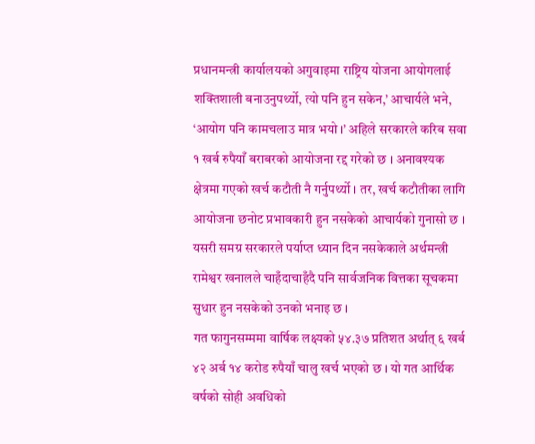प्रधानमन्त्री कार्यालयको अगुवाइमा राष्ट्रिय योजना आयोगलाई शक्तिशाली बनाउनुपर्थ्यो, त्यो पनि हुन सकेन,’ आचार्यले भने, ‘आयोग पनि कामचलाउ मात्र भयो ।’ अहिले सरकारले करिब सवा १ खर्ब रुपैयाँ बराबरको आयोजना रद्द गरेको छ । अनावश्यक क्षेत्रमा गएको खर्च कटौती नै गर्नुपर्थ्यो । तर, खर्च कटौतीका लागि आयोजना छनोट प्रभावकारी हुन नसकेको आचार्यको गुनासो छ । यसरी समग्र सरकारले पर्याप्त ध्यान दिन नसकेकाले अर्थमन्त्री रामेश्वर खनालले चाहँदाचाहँदै पनि सार्वजनिक वित्तका सूचकमा सुधार हुन नसकेको उनको भनाइ छ ।
गत फागुनसम्ममा वार्षिक लक्ष्यको ५४.३७ प्रतिशत अर्थात् ६ खर्ब ४२ अर्ब १४ करोड रुपैयाँ चालु खर्च भएको छ । यो गत आर्थिक वर्षको सोही अवधिको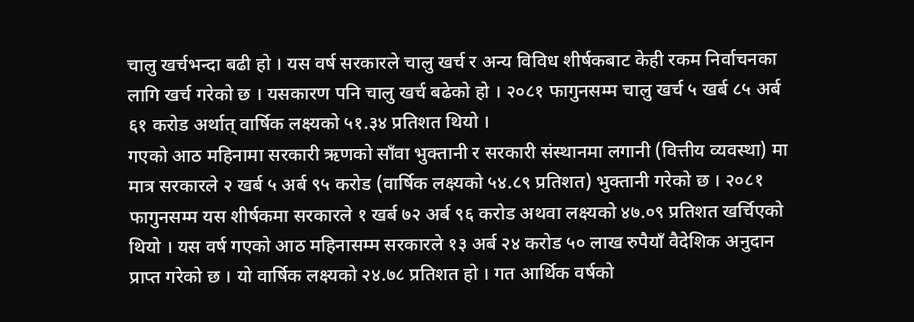चालु खर्चभन्दा बढी हो । यस वर्ष सरकारले चालु खर्च र अन्य विविध शीर्षकबाट केही रकम निर्वाचनका लागि खर्च गरेको छ । यसकारण पनि चालु खर्च बढेको हो । २०८१ फागुनसम्म चालु खर्च ५ खर्ब ८५ अर्ब ६१ करोड अर्थात् वार्षिक लक्ष्यको ५१.३४ प्रतिशत थियो ।
गएको आठ महिनामा सरकारी ऋणको साँवा भुक्तानी र सरकारी संस्थानमा लगानी (वित्तीय व्यवस्था) मा मात्र सरकारले २ खर्ब ५ अर्ब ९५ करोड (वार्षिक लक्ष्यको ५४.८९ प्रतिशत) भुक्तानी गरेको छ । २०८१ फागुनसम्म यस शीर्षकमा सरकारले १ खर्ब ७२ अर्ब ९६ करोड अथवा लक्ष्यको ४७.०९ प्रतिशत खर्चिएको थियो । यस वर्ष गएको आठ महिनासम्म सरकारले १३ अर्ब २४ करोड ५० लाख रुपैयाँ वैदेशिक अनुदान प्राप्त गरेको छ । यो वार्षिक लक्ष्यको २४.७८ प्रतिशत हो । गत आर्थिक वर्षको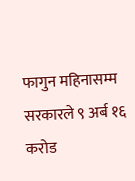फागुन महिनासम्म सरकारले ९ अर्ब १६ करोड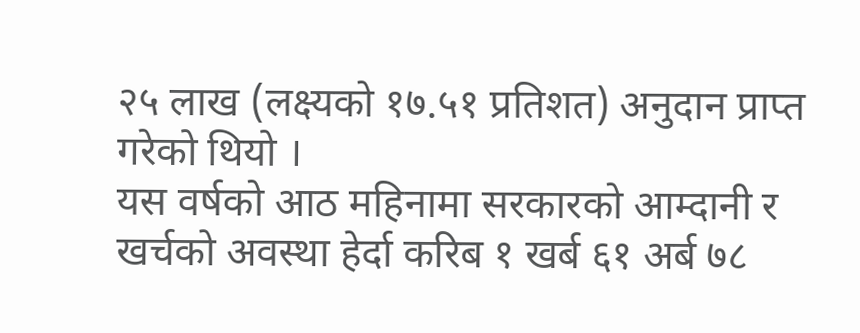२५ लाख (लक्ष्यको १७.५१ प्रतिशत) अनुदान प्राप्त गरेको थियो ।
यस वर्षको आठ महिनामा सरकारको आम्दानी र खर्चको अवस्था हेर्दा करिब १ खर्ब ६१ अर्ब ७८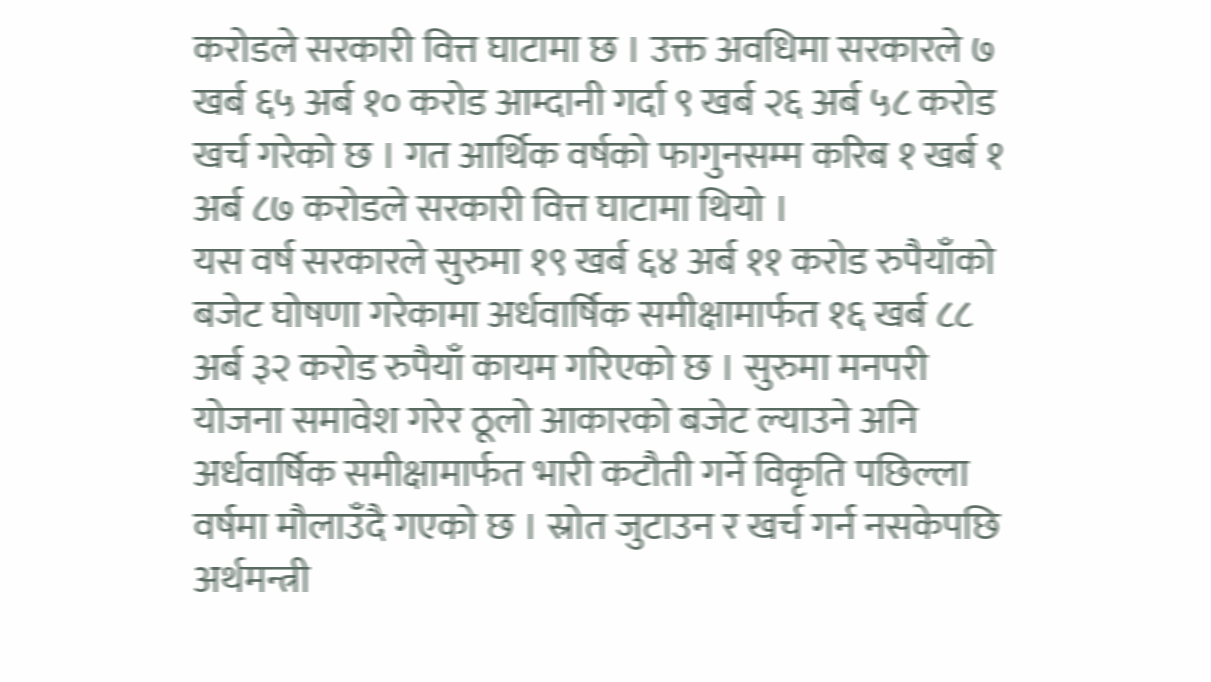करोडले सरकारी वित्त घाटामा छ । उक्त अवधिमा सरकारले ७ खर्ब ६५ अर्ब १० करोड आम्दानी गर्दा ९ खर्ब २६ अर्ब ५८ करोड खर्च गरेको छ । गत आर्थिक वर्षको फागुनसम्म करिब १ खर्ब १ अर्ब ८७ करोडले सरकारी वित्त घाटामा थियो ।
यस वर्ष सरकारले सुरुमा १९ खर्ब ६४ अर्ब ११ करोड रुपैयाँको बजेट घोषणा गरेकामा अर्धवार्षिक समीक्षामार्फत १६ खर्ब ८८ अर्ब ३२ करोड रुपैयाँ कायम गरिएको छ । सुरुमा मनपरी योजना समावेश गरेर ठूलो आकारको बजेट ल्याउने अनि अर्धवार्षिक समीक्षामार्फत भारी कटौती गर्ने विकृति पछिल्ला वर्षमा मौलाउँदै गएको छ । स्रोत जुटाउन र खर्च गर्न नसकेपछि अर्थमन्त्री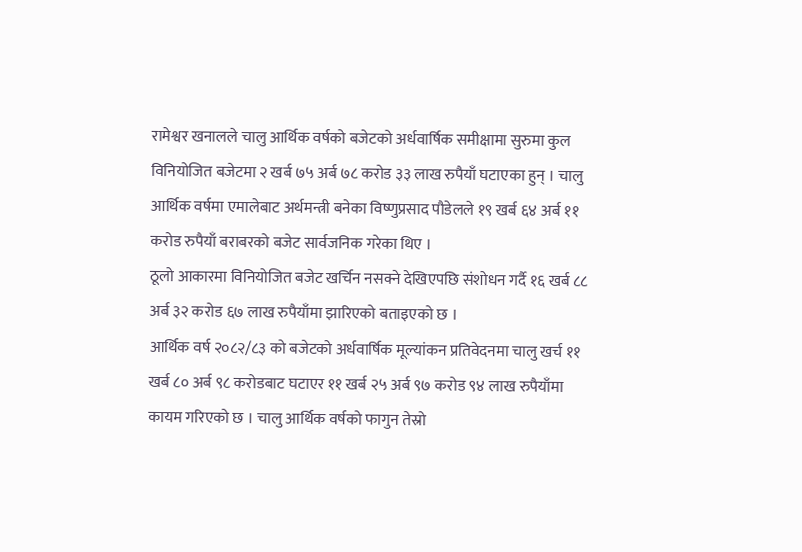रामेश्वर खनालले चालु आर्थिक वर्षको बजेटको अर्धवार्षिक समीक्षामा सुरुमा कुल विनियोजित बजेटमा २ खर्ब ७५ अर्ब ७८ करोड ३३ लाख रुपैयाँ घटाएका हुन् । चालु आर्थिक वर्षमा एमालेबाट अर्थमन्त्री बनेका विष्णुप्रसाद पौडेलले १९ खर्ब ६४ अर्ब ११ करोड रुपैयाँ बराबरको बजेट सार्वजनिक गरेका थिए ।
ठूलो आकारमा विनियोजित बजेट खर्चिन नसक्ने देखिएपछि संशोधन गर्दै १६ खर्ब ८८ अर्ब ३२ करोड ६७ लाख रुपैयाँमा झारिएको बताइएको छ ।
आर्थिक वर्ष २०८२/८३ को बजेटको अर्धवार्षिक मूल्यांकन प्रतिवेदनमा चालु खर्च ११ खर्ब ८० अर्ब ९८ करोडबाट घटाएर ११ खर्ब २५ अर्ब ९७ करोड ९४ लाख रुपैयाँमा कायम गरिएको छ । चालु आर्थिक वर्षको फागुन तेस्रो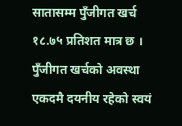सातासम्म पुँजीगत खर्च १८.७५ प्रतिशत मात्र छ ।
पुँजीगत खर्चको अवस्था एकदमै दयनीय रहेको स्वयं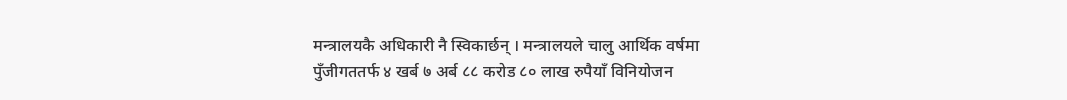मन्त्रालयकै अधिकारी नै स्विकार्छन् । मन्त्रालयले चालु आर्थिक वर्षमा पुँजीगततर्फ ४ खर्ब ७ अर्ब ८८ करोड ८० लाख रुपैयाँ विनियोजन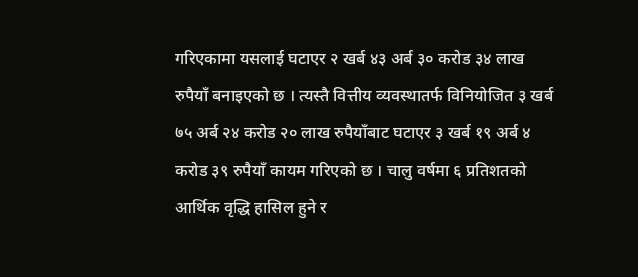गरिएकामा यसलाई घटाएर २ खर्ब ४३ अर्ब ३० करोड ३४ लाख रुपैयाँ बनाइएको छ । त्यस्तै वित्तीय व्यवस्थातर्फ विनियोजित ३ खर्ब ७५ अर्ब २४ करोड २० लाख रुपैयाँबाट घटाएर ३ खर्ब १९ अर्ब ४ करोड ३९ रुपैयाँ कायम गरिएको छ । चालु वर्षमा ६ प्रतिशतको आर्थिक वृद्धि हासिल हुने र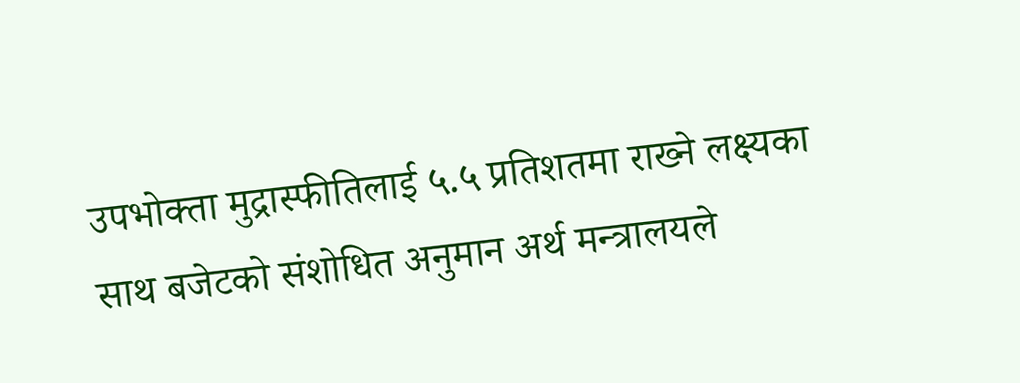उपभोक्ता मुद्रास्फीतिलाई ५.५ प्रतिशतमा राख्ने लक्ष्यका साथ बजेटको संशोधित अनुमान अर्थ मन्त्रालयले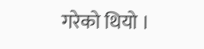गरेको थियो ।